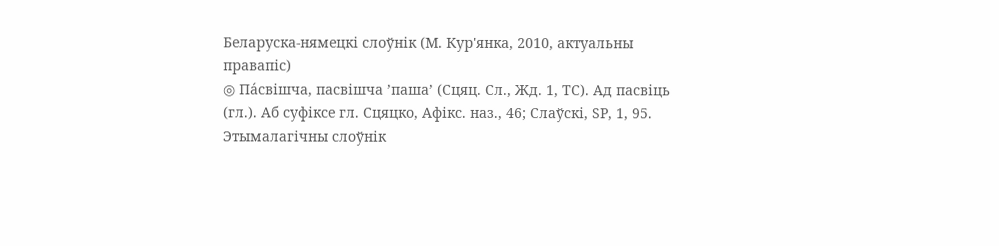Беларуска-нямецкі слоўнік (М. Кур'янка, 2010, актуальны правапіс)
◎ Па́свішча, пасвішча ’паша’ (Сцяц. Сл., Жд. 1, ТС). Ад пасвіць (гл.). Аб суфіксе гл. Сцяцко, Афікс. наз., 46; Слаўскі, SP, 1, 95.
Этымалагічны слоўнік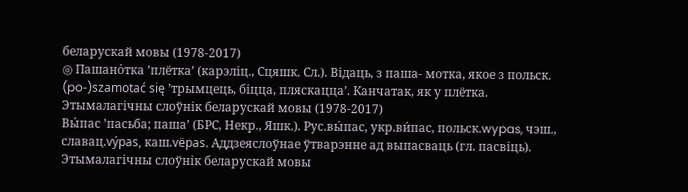беларускай мовы (1978-2017)
◎ Пашано́тка ’плётка’ (карэліц., Сцяшк. Сл.). Відаць, з паша‑ мотка, якое з польск. (po‑)szamotać się ’трымцець, біцца, пляскацца’. Канчатак, як у плётка.
Этымалагічны слоўнік беларускай мовы (1978-2017)
Вы́пас ’пасьба; паша’ (БРС, Некр., Яшк.). Рус.вы́пас, укр.ви́пас, польск.wypas, чэш., славац.výpas, каш.vëpas. Аддзеяслоўнае ўтварэнне ад выпасваць (гл. пасвіць).
Этымалагічны слоўнік беларускай мовы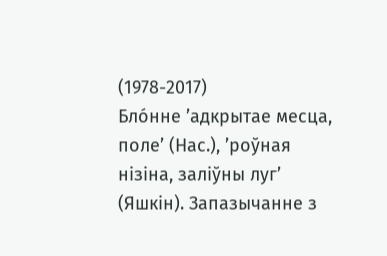(1978-2017)
Бло́нне ’адкрытае месца, поле’ (Нас.), ’роўная нізіна, заліўны луг’ (Яшкін). Запазычанне з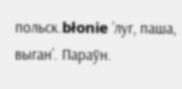польск.błonie ’луг, паша, выган’. Параўн.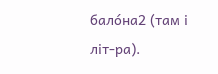бало́на2 (там і літ-ра).